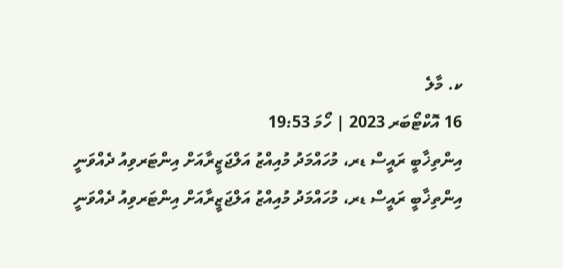ކ. މާލެ
16 އޮކްޓޯބަރ 2023 | ހޯމަ 19:53
އިންތިޚާބީ ރައީސް ޑރ، މުހައްމަދު މުއިއްޒު އަލްޖަޒީރާއަށް އިންޓަރވިއު ދެއްވަނީ
އިންތިޚާބީ ރައީސް ޑރ، މުހައްމަދު މުއިއްޒު އަލްޖަޒީރާއަށް އިންޓަރވިއު ދެއްވަނީ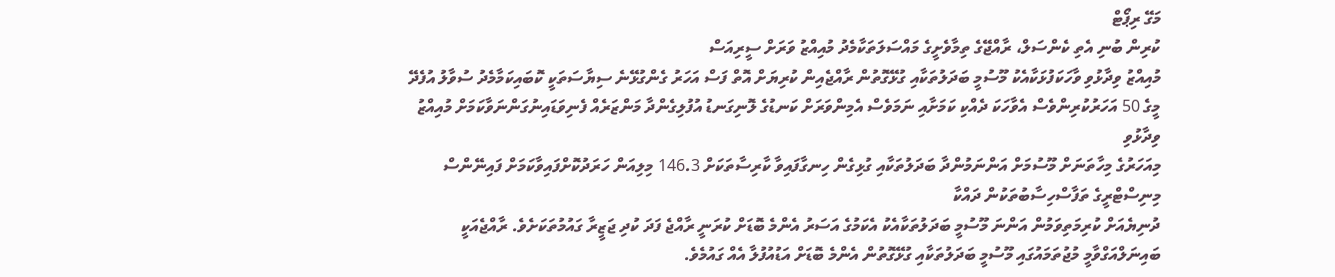މަގޭ ރިޕޯޓް
ކުރިން ބުނި އެތި ކެންސަލް، ރާއްޖޭގެ ތިމާވެށީގެ މައްސަލަތަކާމެދު މުއިއްޒު ވަރަށް ސީރިއަސް
މުއިއްޒު ވިދާޅުވި ވާހަކަފުޅަކާއެކު މޫސުމީ ބަދަލުތަކާއި ގުޅޭގޮތުން ރާއްޖެއިން ކުރިޔަށް އޮތް ފަސް އަހަރު ގެންގުޅޭނެ ސިޔާސަތަކީ ކޮބައިކަމާމެދު ސުވާލު އުފެދޭ
މީގެ 50 އަހަރުކުރިންވެސް އެވާހަކަ ދެއްކި ކަމަށާއި ނަމަވެސް އެމިންވަރަށް ކަނޑުގެ ލޮނިގަނޑު އުފުލިގެންދާ މަންޒަރެއް ފެނިވަޑައިނުގަންނަވާކަމަށް މުއިއްޒު ވިދާޅުވި
މިއަހަރުގެ މިހާތަނަށް މޫސުމަށް އަންނަމުންދާ ބަދަލުތަކާއި ގުޅިގެން ހިނގާފައިވާ ކާރިސާތަކަށް 146.3 މިލިއަން ހަރަދުކޮށްފައިވާކަމަށް ފައިނޭންސް މިނިސްޓްރީގެ ތަފާސްހިސާބުތަކުން ދައްކާ
ދުނިޔެއަށް ކުރިމަތިވަމުން އަންނަ މޫސުމީ ބަދަލުތަކާއެކު އެކަމުގެ އަސަރު އެންމެ ބޮޑަށް ކުރަނީ ރާއްޖެ ފަދަ ކުދި ޖަޒީރާ ގައުމުތަކަށެވެ. ރާއްޖެއަކީ ބައިނަލްއަގްވާމީ މުޖުތަމައުގައި މޫސުމީ ބަދަލުތަކާއި ގުޅޭގޮތުން އެންމެ ބޮޑަށް އަޑުއުފުލާ އެއް ގައުމެވެ.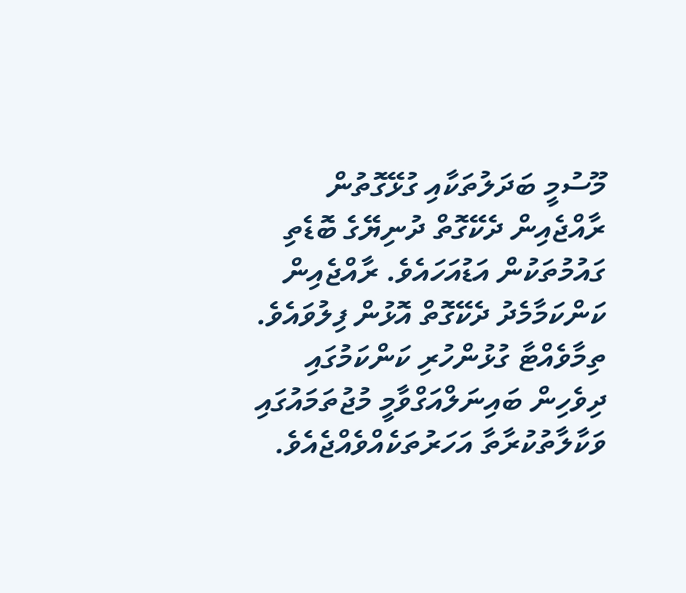މޫސުމީ ބަދަލުތަކާއި ގުޅޭގޮތުން ރާއްޖެއިން ދެކޭގޮތް ދުނިޔޭގެ ބޮޑެތި ގައުމުތަކުން އަޑުއަހައެވެ. ރާއްޖެއިން ކަންކަމާމެދު ދެކޭގޮތް އޮޅުން ފިލުވައެވެ. ތިމާވެއްޓާ ގުޅުންހުރި ކަންކަމުގައި ދިވެހިން ބައިނަލްއަގްވާމީ މުޖުތަމައުގައި ވަކާލާތުކުރާތާ އަހަރުތަކެއްވެއްޖެއެވެ.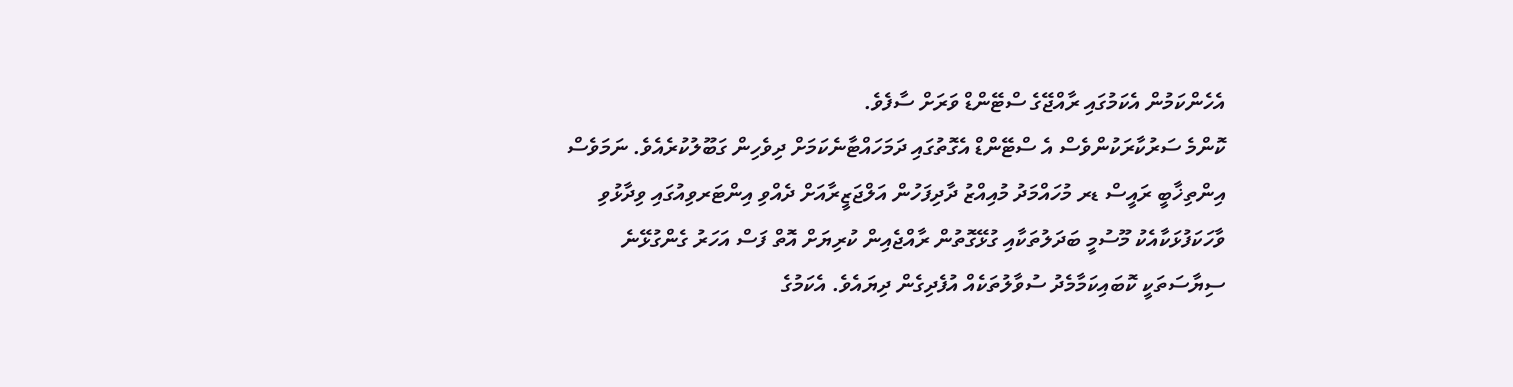އެހެންކަމުން އެކަމުގައި ރާއްޖޭގެ ސްޓޭންޑް ވަރަށް ސާފެވެ.
ކޮންމެ ސަރުކާރަކުންވެސް އެ ސްޓޭންޑް އެގޮތުގައި ދަމަހައްޓާނެކަމަށް ދިވެހިން ގަބޫލުކުރެއެވެ. ނަމަވެސް އިންތިޚާބީ ރައީސް ޑރ މުހައްމަދު މުއިއްޒު ދާދިފަހުން އަލްޖަޒީރާއަށް ދެއްވި އިންޓަރވިއުގައި ވިދާޅުވި ވާހަކަފުޅަކާއެކު މޫސުމީ ބަދަލުތަކާއި ގުޅޭގޮތުން ރާއްޖެއިން ކުރިޔަށް އޮތް ފަސް އަހަރު ގެންގުޅޭނެ ސިޔާސަތަކީ ކޮބައިކަމާމެދު ސުވާލުތަކެއް އުފެދިގެން ދިޔައެވެ. އެކަމުގެ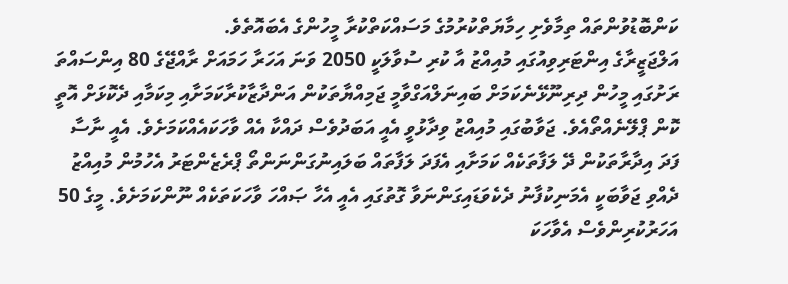ކަންބޮޑުވުންތައް ތިމާވެށި ހިމާޔަތްކުރުމުގެ މަސައްކަތްކުރާ މީހުންގެ އެބައޮތެވެ.
އަލްޖަޒީރާގެ އިންޓަރިވިއުގައި މުއިއްޒު އާ ކުރި ސުވާލަކީ 2050 ވަނަ އަހަރާ ހަމައަށް ރާއްޖޭގެ 80 އިންސައްތަ ރަށުގައި މީހުން ދިރިނޫޅޭނެކަމަށް ބައިނަލްއަގްވާމީ ޖަމިއްޔާތަކުން އަންދާޒާކުރާކަމަށާއި މިކަމާއި ދެކޮޅަށް އޮތީ ކޮން ޕްލޭނެއްތޯއެވެ. ޖަވާބުގައި މުއިއްޒު ވިދާޅުވީ އެއީ އަބަދުވެސް ދައްކާ އެއް ވާހަކައެއްކަމަށެވެ. އެއީ ނާސާ ފަދަ އިދާރާތަކުން ދޭ ލަފާތަކެއް ކަމަށާއި އެފަދަ ލަފާތައް ބަލައިނުގަންނަންތޯ ޕްރެޒެންޓަރު އެހުމުން މުއިއްޒު ދެއްވި ޖަވާބަކީ އެމަނިކުފާނު ދެކެވަޑައިގަންނަވާ ގޮތުގައި އެއީ އެހާ ޞައްހަ ވާހަކަތަކެއް ނޫންކަމަށެވެ. މީގެ 50 އަހަރުކުރިންވެސް އެވާހަކަ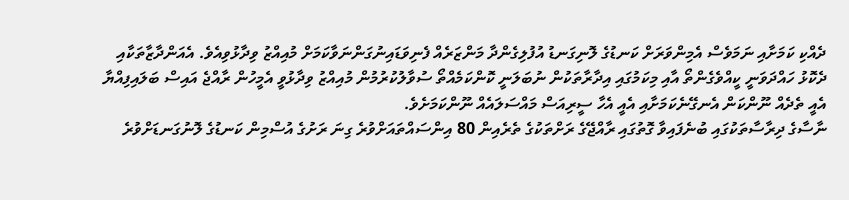ދެއްކި ކަމަށާއި ނަމަވެސް އެމިންވަރަށް ކަނޑުގެ ލޮނިގަނޑު އުފުލިގެންދާ މަންޒަރެއް ފެނިވަޑައިނުގަންނަވާކަމަށް މުއިއްޒު ވިދާޅުވިއެވެ. އެއަންދާޒާތަކާއި ދެކޮޅު ހައްދަވަނީ ކީއްވެގެންތޯ އާއި މިކަމުގައި އިދާރާތަކުން ނުބަލަނީ ކޮންކަމެއްތޯ ސުވާލުކުރުމުން މުއިއްޒު ވިދާޅުވީ އެމީހުން ރާއްޖެ އައިސް ބަލައިފިއްޔާ އެއީ ތެދެއް ނޫންކަން އެނގޭނެކަމަށާއި އެއީ އެހާ ސީރިއަސް މައްސަލައެއް ނޫންކަމަށެވެ.
ނާސާގެ ދިރާސާތަކުގައި ބުނެފައިވާ ގޮތުގައި ރާއްޖޭގެ ރަށްތަކުގެ ތެރެއިން 80 އިންސައްތައަށްވުރެ ގިނަ ރަށުގެ އުސްމިން ކަނޑުގެ ލޮނުގަނޑަށްވުރެ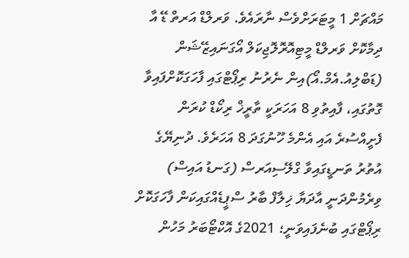މައްޗަށް 1 މީޓަރަށްވެސް ނާރައެވެ. ވަރލްޑް އަރތް ޑޭ އާ ދިމާކޮށް ވަރލްޑް މީޓިއޮރޮލޮޖިކަލް އޯގަނައިޒޭޝަން (ޑަބްލިއު.އެމް.އޯ)އިން ނެރުނު ރިޕޯޓްގައި ފާހަގަކޮށްފައިވާ ގޮތުގައި، ފާއިތުވި 8 އަހަރަކީ ތާރީޚް ރިކޯޑް ކުރަން ފެށީއްސުރެ އައި އެންމެ ހޫނުގަދަ 8 އަހަރެވެ. ދުނިޔޭގެ އުތުރު ތަނޑީގައިވާ ގްލޭސިއަރސް (ގަނޑު އައިސް) ވިރެމުންދަނީ އާދަޔާ ޚިލާފް ބާރު ސްޕީޑެއްގައިކަން ފާހަގަކޮށް ރިޕޯޓްގައި ބުނެފައިވަނީ؛ 2021ގެ އޮކްޓޯބަރު މަހުން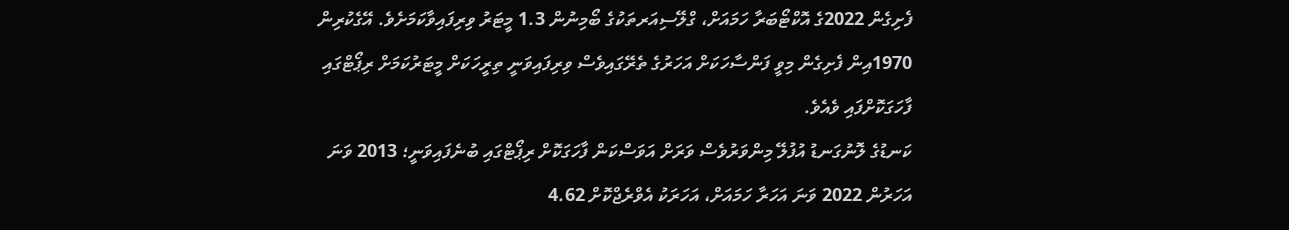ފެށިގެން 2022ގެ އޮކްޓޯބަރާ ހަމައަށް، ގްލޭސިއަރތަކުގެ ބޯމިނުން 1.3 މީޓަރު ވިރިފައިވާކަމަށެވެ. އޭގެކުރިން 1970އިން ފެށިގެން މިވީ ފަންސާހަކަށް އަހަރުގެ ތެރޭގައިވެސް ވިރިފައިވަނީ ތިރީހަކަށް މީޓަރުކަމަށް ރިޕޯޓްގައި ފާހަގަކޮށްފައި ވެއެވެ.
ކަނޑުގެ ލޮނުގަނޑު އުފުލޭ މިންވަރުވެސް ވަރަށް އަވަސްކަން ފާހަގަކޮށް ރިޕޯޓްގައި ބުނެފައިވަނީ؛ 2013 ވަނަ އަހަރުން 2022 ވަނަ އަހަރާ ހަމައަށް، އަހަރަކު އެވްރެޖްކޮށް 4.62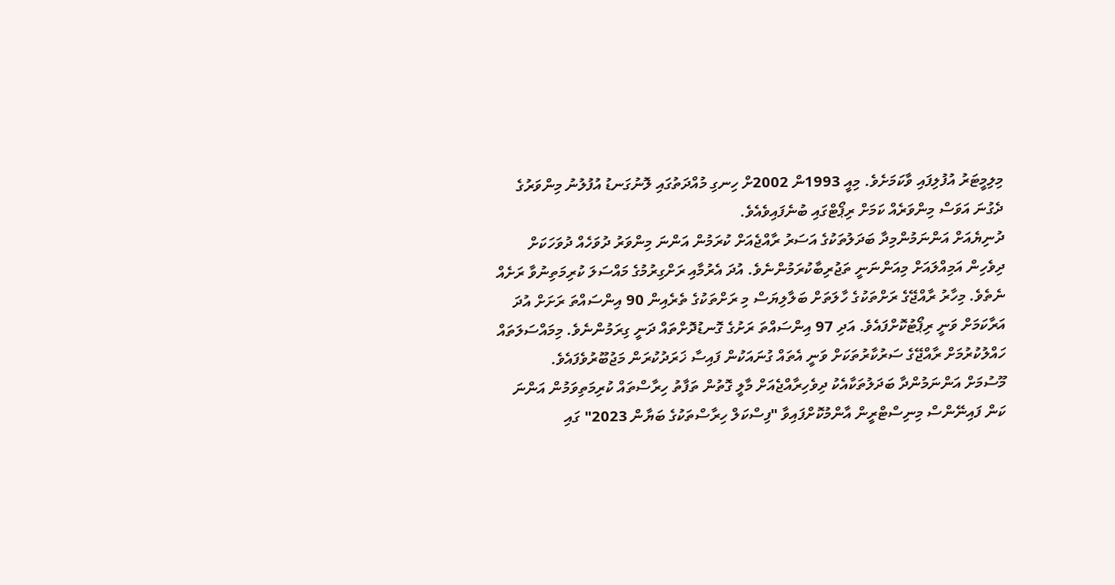މިލިމީޓަރު އުފުލިފައި ވާކަމަށެވެ. މިއީ 1993ން 2002ށް ހިނގި މުއްދަތުގައި ލޮނުގަނޑު އުފުލުނު މިންވަރުގެ ދެގުނަ އަވަސް މިންވަރެއް ކަމަށް ރިޕޯޓްގައި ބުނެފައިވެއެވެ.
ދުނިޔެއަށް އަންނަމުންމިދާ ބަދަލުތަކުގެ އަސަރު ރާއްޖެއަށް ކުރަމުން އަންނަ މިންވަރު ދުވަހެއް ދުވަހަކަށް ދިވެހިން އަމިއްލައަށް މިއަންނަނީ ތަޖުރިބާކުރަމުންނެވެ. އުދަ އެރުމާއި ރަށްގިރުމުގެ މައްސަލަ ކުރިމަތިނުވާ ރަށެއް ނެތެވެ. މިހާރު ރާއްޖޭގެ ރަށްތަކުގެ ހާލަތަށް ބަލާލިޔަސް މި ރަށްތަކުގެ ތެރެއިން 90 އިންސައްތަ ރަށަށް އުދަ އަރާކަމަށް ވަނީ ރިޕޯޓުކޮށްފައެވެ. އަދި 97 އިންސައްތަ ރަށުގެ ގޮނޑުދޮށްތައް ދަނީ ގިރަމުންނެވެ. މިމައްސަލަތައް ހައްލުކުރުމަށް ރާއްޖޭގެ ސަރުކާރުތަކަށް ވަނީ އެތައް ގުނައަކުން ފައިސާ ޚަރަދުކުރަން މަޖުބޫރުވެފައެވެ.
މޫސުމަށް އަންނަމުންދާ ބަދަލުތަކާއެކު ދިވެހިރާއްޖެއަށް މާލީ ގޮތުން ތަފާތު ހިރާސްތައް ކުރިމަތިވަމުން އަންނަ ކަން ފައިނޭންސް މިނިސްޓްރީން އާންމުކޮށްފައިވާ "ފިސްކަލް ހިރާސްތަކުގެ ބަޔާން 2023" ގައި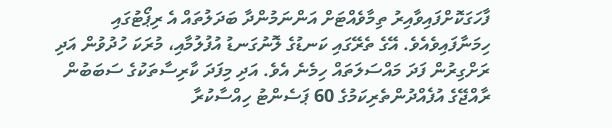ފާހަގަކޮށްފައިވާއިރު ތިމާވެއްޓަށް އަންނަމުންދާ ބަދަލުތައް އެ ރިޕޯޓުގައި ހިމަނާފައިވެއެވެ. އޭގެ ތެރޭގައި ކަނޑުގެ ލޮނުގަނޑު އުފުލުމާއި، މުރަކަ ހުދުވުން އަދި ރަށްގިރުން ފަދަ މައްސަލަތައް ހިމެނެ އެވެ. އަދި މިފަދަ ކާރިސާތަކުގެ ސަބަބުން ރާއްޖޭގެ އުފެއްދުންތެރިކަމުގެ 60 ޕަސެންޓު ހިއްސާކުރާ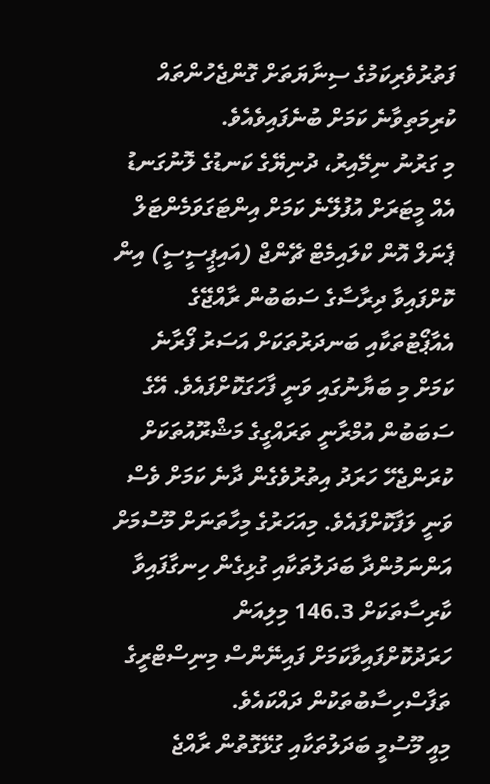ފަތުރުވެރިކަމުގެ ސިނާޔަތަށް ގޮންޖެހުންތައް ކުރިމަތިވާނެ ކަމަށް ބުނެފައިވެއެވެ.
މި ގަރުނު ނިމޭއިރު، ދުނިޔޭގެ ކަނޑުގެ ލޮނުގަނޑު އެއް މީޓަރަށް އުފުލޭނެ ކަމަށް އިންޓަގަވަމެންޓަލް ޕެނަލް އޮން ކްލައިމެޓް ޗޭންޖް (އައިޕީސީސީ) އިން ކޮށްފައިވާ ދިރާސާގެ ސަބަބުން ރާއްޖޭގެ އެއާޕޯޓުތަކާއި ބަނދަރުތަކަށް އަސަރު ފޯރާނެ ކަމަށް މި ބަޔާނުގައި ވަނީ ފާހަގަކޮށްފައެވެ. އޭގެ ސަބަބުން އުމްރާނީ ތަރައްގީގެ މަޝްރޫއުތަކަށް ކުރަންޖެހޭ ހަރަދު އިތުރުވެގެން ދާނެ ކަމަށް ވެސް ވަނީ ލަފާކޮށްފައެވެ. މިއަހަރުގެ މިހާތަނަށް މޫސުމަށް އަންނަމުންދާ ބަދަލުތަކާއި ގުޅިގެން ހިނގާފައިވާ ކާރިސާތަކަށް 146.3 މިލިއަން ހަރަދުކޮށްފައިވާކަމަށް ފައިނޭންސް މިނިސްޓްރީގެ ތަފާސްހިސާބުތަކުން ދައްކައެވެ.
މިއީ މޫސުމީ ބަދަލުތަކާއި ގުޅޭގޮތުން ރާއްޖެ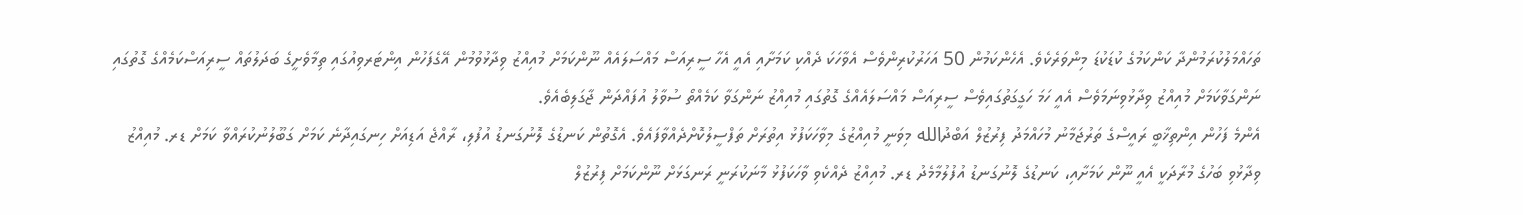ތަހައްމަލުކުރަމުންދާ ކަންކަމުގެ ކުޑަކުޑަ މިންވަރެކެވެ. އެހެންކަމުން 50 އަހަރުކުރިންވެސް އެވާހަކަ ދެއްކި ކަމަށާއި އެއީ އެހާ ސީރިއަސް މައްސަލައެއް ނޫންކަމަށް މުއިއްޒު ވިދާޅުވުމުން އޭގެފަހުން އިންޓަރވިއުގައި ތިމާވެށީގެ ބަދަލުތައް ސީރިއަސްކަމެއްގެ ގޮތުގައި ނަންގަވާކަމަށް މުއިއްޒު ވިދާޅުވިނަމަވެސް އެއީ ހަމަ ހަގީގަތުގައިވެސް ސީރިއަސް މައްސަލައެއްގެ ގޮތުގައި މުއިއްޒު ނަންގަވާ ކަމެއްތޯ ސުވާލު އުފައްދަން ޖާގަލިބެއެވެ.
އެންމެ ފަހުން އިންތިޚާބީ ރައީސްގެ ތަރުޖަމާނު މުހައްމަދު ފިރުޒުލް އަބްދުالله މިވަނީ މުއިއްޒުގެ މިވާހަކަފުޅު އިތުރަށް ތަފްސީލުކޮށްދެއްވާފައެވެ. އެގޮތުން ކަނޑުގެ ލޮނުގަނޑު އުފުލި، ރާއްޖެ އަޑިއަށް ހިނގައިދާނެ ކަމަށް ގަބޫލުނުކުރައްވާ ކަމަށް ޑރ. މުއިއްޒު ވިދާޅުވި ބަހުގެ މުރާދަކީ އެއީ ނޫން ކަމަށާއި، ކަނޑުގެ ލޮނުގަނޑު އުފުލުމާމެދު ޑރ. މުއިއްޒު ދެއްކެވި ވާހަކަފުޅު މާނަކުރަނީ ރަނގަޅަށް ނޫންކަމަށް ފިރުޒުލް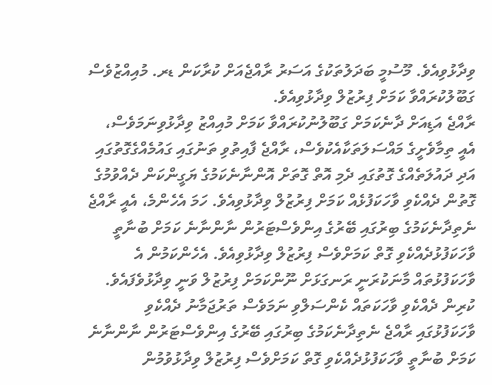ވިދާޅުވިއެވެ. މޫސުމީ ބަދަލުތަކުގެ އަސަރު ރާއްޖެއަށް ކުރާކަން ޑރ. މުއިއްޒުވެސް ގަބޫލުކުރައްވާ ކަމަށް ފިރުޒުލް ވިދާޅުވިއެވެ.
ރާއްޖެ އަޑިއަށް ދާނެކަމަށް ގަބޫލުނުކުރައްވާ ކަމަށް މުއިއްޒު ވިދާޅުވިނަމަވެސް، އެއީ ތިމާވެށީގެ މައްސަލަތަކާއެކުވެސް، ރާއްޖެ ފާއިތުވި ތަނުގައި ގައުމެއްގެގޮތުގައި އަދި ދައުލަތެއްގެ ގޮތުގައި ދެމި އޮތް ގޮތަށް އޮންނާނެކަމުގެ ޔަގީންކަން ދެއްވުމުގެ ގޮތުން ދެއްކެވި ވާހަކަފުޅެއް ކަމަށް ފިރުޒުލް ވިދާޅުވިއެވެ. ހަމަ އެހެންމެ، އެއީ ރާއްޖެ ނެތިދާނެކަމުގެ ބިރުގައި ބޭރުގެ އިންވެސްޓަރުން ނާންނާނެ ކަމަށް ބުނާތީ ވާހަކަފުޅުދެއްކެވި ގޮތް ކަމަށްވެސް ފިރުޒުލް ވިދާޅުވިއެވެ. އެހެންކަމުން އެ ވާހަކަފުޅުތައް މާނަކުރަނީ ރަނގަޅަށް ނޫންކަމަށް ފިރުޒުލް ވަނީ ވިދާޅުވެފައެވެ.
ކުރިން ދެއްކެވި ވާހަކަތައް ކެންސަލްވި ނަމަވެސް ތަރުޖަމާނު ދެއްކެވި ވާހަކަފުޅުގައި ރާއްޖެ ނެތިދާނެކަމުގެ ބިރުގައި ބޭރުގެ އިންވެސްޓަރުން ނާންނާނެ ކަމަށް ބުނާތީ ވާހަކަފުޅުދެއްކެވި ގޮތް ކަމަށްވެސް ފިރުޒުލް ވިދާޅުވުމުން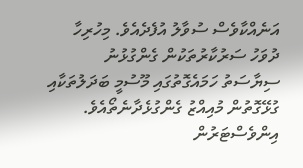އަނެއްކާވެސް ސުވާލު އުފެދެއެވެ. މިހުރިހާ ދުވަހު ސަރުކާރުތަކުން ގެންގުޅުނު ސިޔާސަތު ހަމައެގޮތުގައި މޫސުމީ ބަދަލުތަކާއި ގުޅޭގޮތުން މުއިއްޒު ގެންގުޅެދާނެތޯއެވެ. އިންވެސްޓަރުން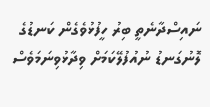ނައިސްދާނެތީ ބިރު ހީފުޅުވެގެން ކަނޑުގެ ލޮނުގަނޑު ނުއުފުލޭކަމަށް ވިދާޅުވިނަމަވެސް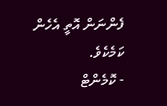ފެންނަން އޮތީ އެހެން ކަމެކެވެ.
- ކޮމެންޓް